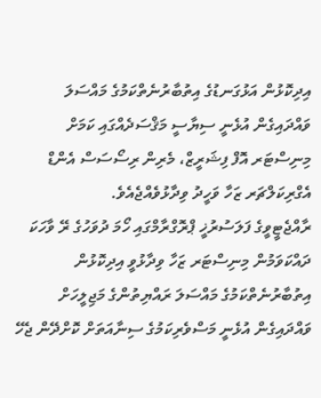އިދިކޮޅުން އަޅުގަނޑުގެ އިތުބާރުނެތްކަމުގެ މައްސަލަ ވައްދައިގެން އުޅެނީ ސިޔާސީ މަޤްސަދެއްގައި ކަމަށް މިނިސްޓަރ އޮފް ފިޝަރީޒް، މެރިން ރިސޯސަސް އެންޑް އެގްރިކަލްޗަރ ޒަހާ ވަހީދު ވިދާޅުވެއްޖެއެވެ.
ރާއްޖެޓީވީގެ ފަލަސުރުޚީ ޕްރޮގްރާމްގައި ހޯމަ ދުވަހުގެ ރޭ ވާހަކަ ދައްކަވަމުން މިނިސްޓަރ ޒަހާ ވިދާޅުވީ އިދިކޮޅުން އިތުބާރުނެތްކަމުގެ މައްސަލަ ރައްޔިތުންގެ މަޖިލީހަށް ވައްދައިގެން އުޅެނީ މަސްވެރިކަމުގެ ސިނާއަތަށް ކޮށްދޭން ޖެހޭ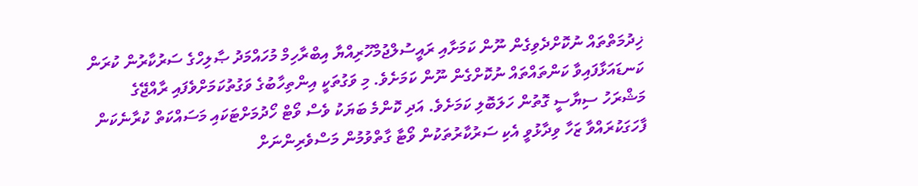ޚިދުމަތްތައް ނުކޮށްދެވިގެން ނޫން ކަމަށާއި ރައީސުލްޖުމްހޫރިއްޔާ އިބްރާހިމް މުހައްމަދު ޞާލިހްގެ ސަރުކާރުން ކުރަން ކަނޑައަޅާފައިވާ ކަންތައްތައް ނުކޮށްގެން ނޫން ކަމަށެވެ. މި ވަގުތަކީ އިންތިހާބުގެ ވަގުތުކަމަށްވެފައި ރާއްޖޭގެ މަޝްރަހު ސިޔާސީ ގޮތުން ހަލަބޮލި ކަމަށެވެ. އަދި ކޮންމެ ބަޔަކު ވެސް ވޯޓް ހޯދުމަށްޓަކައި މަސައްކަތް ކުރާނެކަން ފާހަގަކުރައްވާ ޒަހާ ވިދާޅުވީ އެކި ސަރުކާރުތަކުން ވޯޓާ ގާތްވުމުން މަސްވެރިންނަށް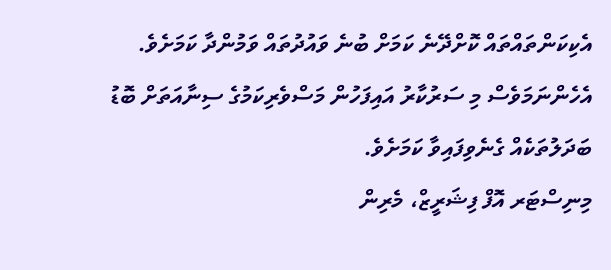އެކިކަންތައްތައް ކޮށްދޭނެ ކަމަށް ބުނެ ވައުދުތައް ވަމުންދާ ކަމަށެވެ. އެހެންނަމަވެސް މި ސަރުކާރު އައިފަހުން މަސްވެރިކަމުގެ ސިނާއަތަށް ބޮޑު ބަދަލުތަކެއް ގެނެވިފައިވާ ކަމަށެވެ.
މިނިސްޓަރ އޮފް ފިޝަރީޒް، މެރިން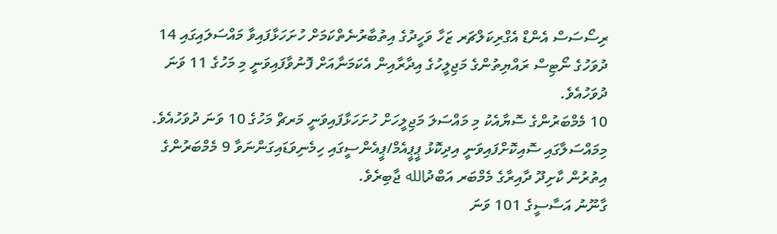ރިސޯސަސް އެންޑް އެގްރިކަލްޗަރ ޒަހާ ވަހީދުގެ އިތުބާރުނެތްކަމަށް ހުށަހަޅާފައިވާ މައްސަލައިގައި 14 ދުވަހުގެ ނޯޓިސް ރައްޔިތުންގެ މަޖިލީހުގެ އިދާރާއިން އެކަމަނާއަށް ފޮނުވާފައިވަނީ މި މަހުގެ 11 ވަނަ ދުވަހުއެވެ.
10 މެމްބަރުންގެ ސޮޔާއެކު މި މައްސަލަ މަޖިލީހަށް ހުށަހަޅާފައިވަނީ މަރޗް މަހުގެ 10 ވަނަ ދުވަހުއެވެ. މިމައްސަލާގައި ސޮއިކޮށްފައިވަނީ އިދިކޮޅު ޕީޕީއެމް/ޕީއެންސީގައި ހިމެނިވަޑައިގަންނަވާ 9 މެމްބަރުންގެ އިތުރުން ކާށިދޫ ދާއިރާގެ މެމްބަރ އަބްދުالله ޖާބިރެވެ.
ގާނޫނު އަސާސީގެ 101 ވަނަ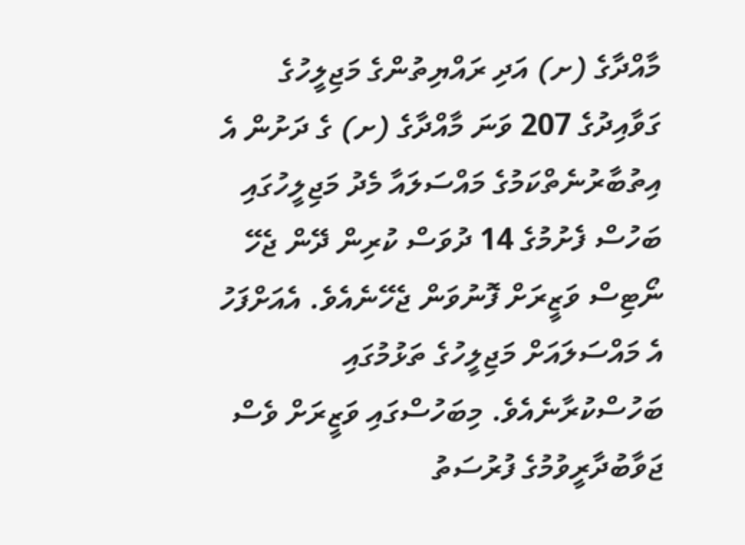މާއްދާގެ (ށ) އަދި ރައްޔިތުންގެ މަޖިލީހުގެ ގަވާއިދުގެ 207 ވަނަ މާއްދާގެ (ށ) ގެ ދަށުން އެ އިތުބާރުނެތްކަމުގެ މައްސަލައާ މެދު މަޖިލީހުގައި ބަހުސް ފެށުމުގެ 14 ދުވަސް ކުރިން ދޭން ޖެހޭ ނޯޓިސް ވަޒީރަށް ފޮނުވަން ޖެހޭނެއެވެ. އެއަށްފަހު އެ މައްސަލައަށް މަޖިލީހުގެ ތަޅުމުގައި ބަހުސްކުރާނެއެވެ. މިބަހުސްގައި ވަޒީރަށް ވެސް ޖަވާބުދާރީވުމުގެ ފުރުސަތު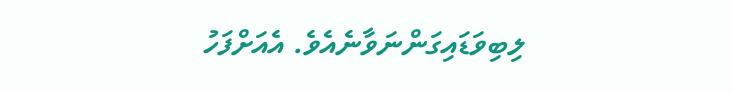ލިބިވަޑައިގަންނަވާނެއެވެ. އެއަށްފަހު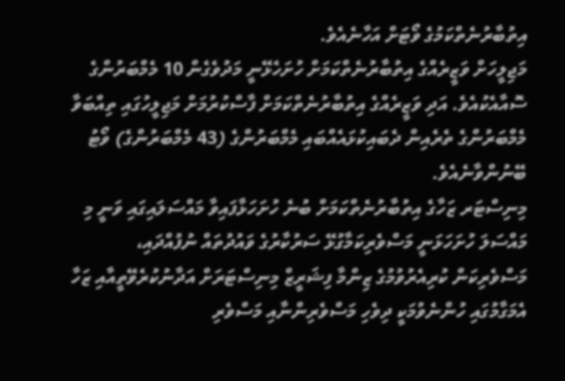އިތުބާރުނެތްކަމުގެ ވޯޓަށް އަހާނެއެވެ.
މަޖިލީހަށް ވަޒީރެއްގެ އިތުބާރުނެތްކަމަށް ހުށަހެޅޭނީ މަދުވެގެން 10 މެމްބަރުންގެ ސޮއާއެކުއެވެ. އަދި ވަޒީރެއްގެ އިތުބާރުނެތްކަމަށް ފާސްކުރުމަށް މަޖިލީހުގައި ތިއްބަވާ މެމްބަރުންގެ ތެރެއިން ދެބައިކުޅައެއްބައި މެމްބަރުންގެ (43 މެމްބަރުންގެ) ވޯޓު ބޭނުންވާނެއެވެ.
މިނިސްޓަރ ޒަހާގެ އިތުބާރުނެތްކަމަށް ބުނެ ހުށަހަޅާފައިވާ މައްސަލައިގައި ވަނީ މި މައްސަލަ ހުށަހަޅަނީ މަސްވެރިކަމާގުޅޭ ސަރުކާރުގެ ވައުދުތައް ނުފުއްދައި، މަސްވެރިކަން ކުރިއެރުވުމުގެ ޒިންމާ ފިޝަރީޒް މިނިސްޓަރަށް އަދާނުކުރެވޭތީއާއި ޒަހާ އެމަގާމުގައި ހުންނެވުމަކީ ދިވެހި މަސްވެރިންނާއި މަސްވެރި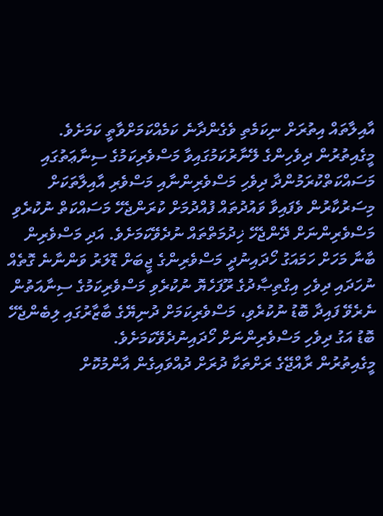އާއިލާތައް އިތުރަށް ނިކަމެތި ވެގެންދާނެ ކަމެއްކަމަށްވާތީ ކަމަށެވެ.
މީގެއިތުރުން ދިވެހިންގެ ލޭނާރުކަމުގައިވާ މަސްވެރިކަމުގެ ސިނާޢަތުގައި މަސައްކަތްކުރަމުންދާ ދިވެހި މަސްވެރިންނާއި މަސްވެރި އާއިލާތަކަށް މިސަރުކާރުން ވެފައިވާ ވައުދުތައް ފުއްދުމަށް ކުރަންޖެހޭ މަސައްކަތް ނުކުރެވި މަސްވެރިންނަށް ދޭންޖެހޭ ޚިދުމަތްތައް ނުދެވޭކަމަށެވެ. އަދި މަސްވެރިން ބާނާ މަހަށް ހަމައަގު ހޯދައިނުދީ މަސްވެރިންގެ ޖީބަށް ޑޮލަރު ވަންނާނެ ގޮތެއް ނުހަދައި ދިވެހި އިގްތިޞާދުގެ ރޫފަހެޔޮ ނުކުރެވި މަސްވެރިކަމުގެ ސިނާއަތުން ނެރެވޭ ފައިދާ ބޮޑު ނުކުރެވި، މަސްވެރިކަމަށް ދުނިޔޭގެ ބާޒާރުގައި ލިބެންޖެހޭ ބޮޑު އަގު ދިވެހި މަސްވެރިންނަށް ހޯދައިނުދެވޭކަމަށެވެ.
މީގެއިތުރުން ރާއްޖޭގެ ރަށްތަކާ ދުރަށް ދުއްވައިގެން އާންމުކޮށް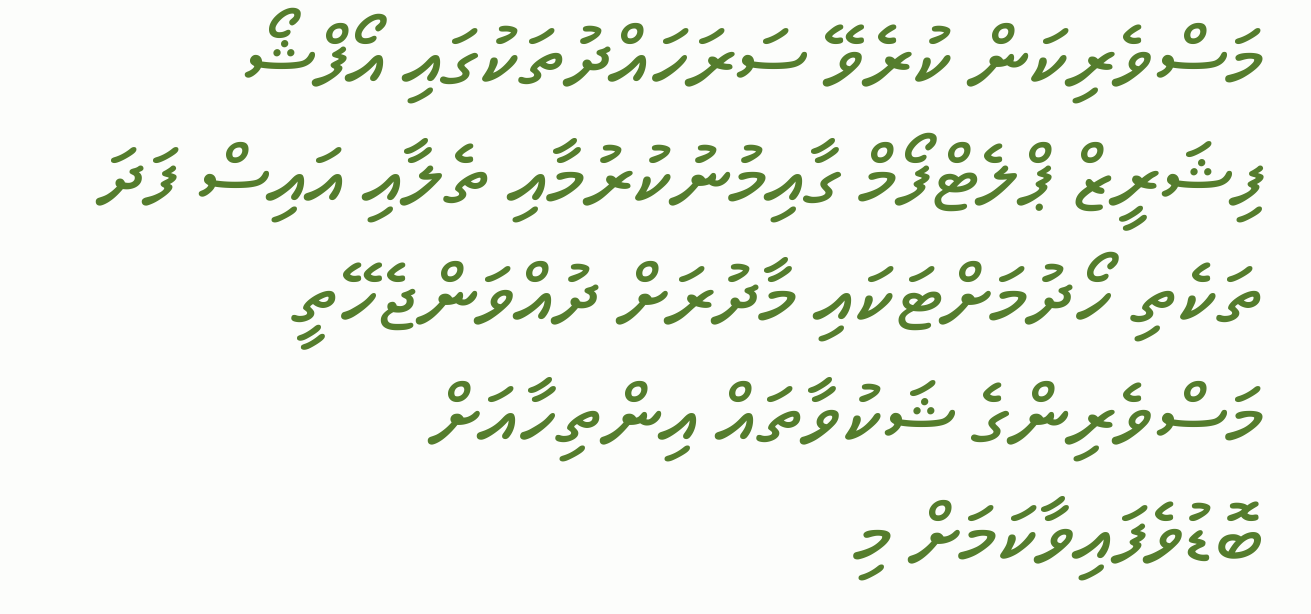މަސްވެރިކަން ކުރެވޭ ސަރަހައްދުތަކުގައި އޯފްޝޯ ފިޝަރީޒް ޕްލެޓްފޯމް ގާއިމުނުކުރުމާއި ތެލާއި އައިސް ފަދަ ތަކެތި ހޯދުމަށްޓަކައި މާދުރަށް ދުއްވަންޖެހޭތީ މަސްވެރިންގެ ޝަކުވާތައް އިންތިހާއަށް ބޮޑުވެފައިވާކަމަށް މި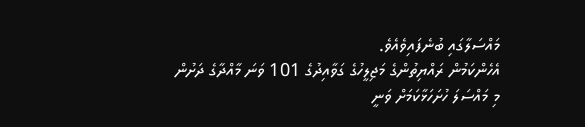މައްސަލާގައި ބުނެފައިވެއެވެ.
އެހެންކަމުން ރައްޔިތުންގެ މަޖިލީހުގެ ގަވާއިދުގެ 101 ވަނަ މާއްދާގެ ދަށުން މި މައްސަލަ ހުށަހަޅާކަމަށް ވަނީ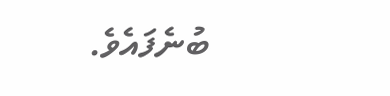ބުނެފައެވެ.